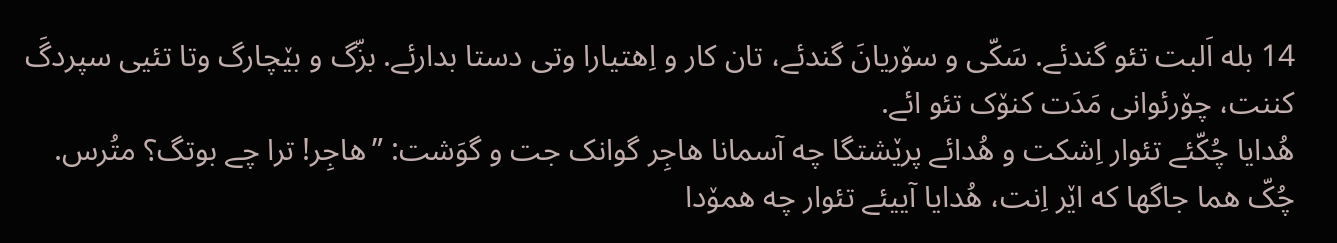14 بله اَلبت تئو گندئے. سَکّی و سۆریانَ گندئے، تان کار و اِهتیارا وتی دستا بدارئے. بزّگ و بێچارگ وتا تئیی سپردگَ کننت، چۆرئوانی مَدَت کنۆک تئو ائے.
هُدایا چُکّئے تئوار اِشکت و هُدائے پرێشتگا چه آسمانا هاجِر گوانک جت و گوَشت: ”هاجِر! ترا چے بوتگ؟ متُرس. چُکّ هما جاگها که اێر اِنت، هُدایا آییئے تئوار چه همۆدا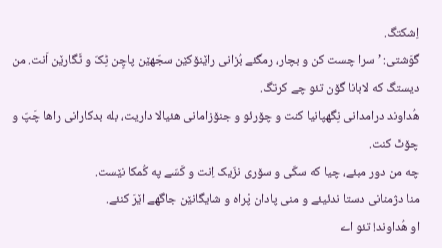اِشکتگ.
گوَشتی: ’سرا چست کن و بچار، رمگئے بُزانی راێنۆکێن سجّهێن پاچِن ٹِکّ و ٹَگارێن اَنت. من دیستگ که لابانا گۆن تئو چے کرتگ.
هُداوند درامدانی نِگهپانیا کنت و چۆرئو و جنۆزامانی هئیالا داریت، بله بدکارانی راها چَپّ و چۆٹَ کنت.
چه من دور مبئے، چیا که سکّی و سۆری نزّیک اِنت و کَسّے په کُمکا نێست.
منا دژمنانی دستا ندئیئے و منی پادان پْراه و شایگانێن جاگهے اێرَ کنئے.
او هُداوند! تئو اے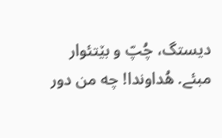دیستگ، چُپّ و بێتئوار مبئے. هُداوندا! چه من دور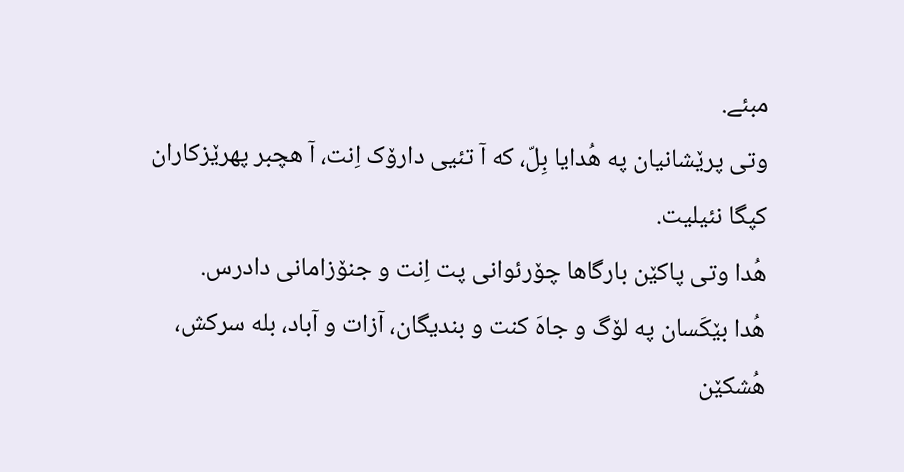مبئے.
وتی پرێشانیان په هُدایا بِلّ، که آ تئیی دارۆک اِنت، آ هچبر پهرێزکاران کپگا نئیلیت.
هُدا وتی پاکێن بارگاها چۆرئوانی پت اِنت و جنۆزامانی دادرس.
هُدا بێکَسان په لۆگ و جاهَ کنت و بندیگان، آزات و آباد، بله سرکش، هُشکێن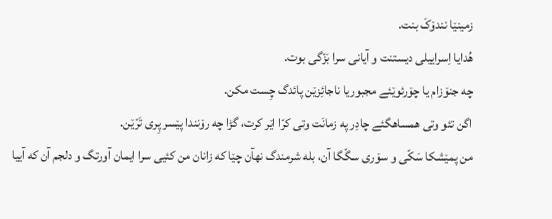زمینێا نندۆکَ بنت.
هُدایا اِسراییلی دیستنت و آیانی سرا بَزّگی بوت.
چه جنۆزام یا چۆرئوێئے مجبوریا ناجائِزێن پائدگ چِست مکن.
اگن تئو وتی همساهگئے چادِر په زمانَت وتی کرّا اێر کرت، گڑا چه رۆنندا پێسر پِری تَرّێن.
من پمێشکا سَکّی و سۆری سگّگا آن، بله شرمندگ نهآن چێا که زانان من کئیی سرا ایمان آورتگ و دلجم آن که آییا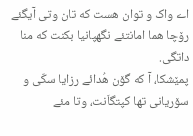اے واک و توان هست که تان وتی آیگئے رۆچا هما امانتئے نگهپانیا بکنت که منا داتگی.
پمێشکا، آ که گۆن هُدائے رزایا سکّی و سۆریانی تها کپتگاَنت، وتا مئے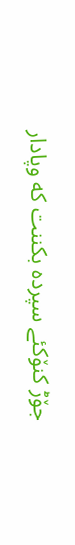جۆڑ کنۆکئے سپرده بکننت که وپادار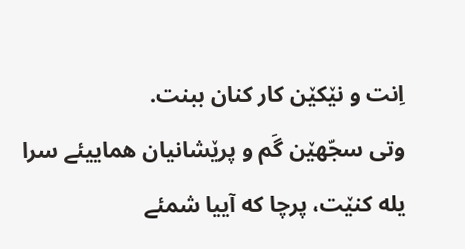اِنت و نێکێن کار کنان ببنت.
وتی سجّهێن گَم و پرێشانیان هماییئے سرا یله کنێت، پرچا که آییا شمئے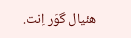هئیال گوَر اِنت.